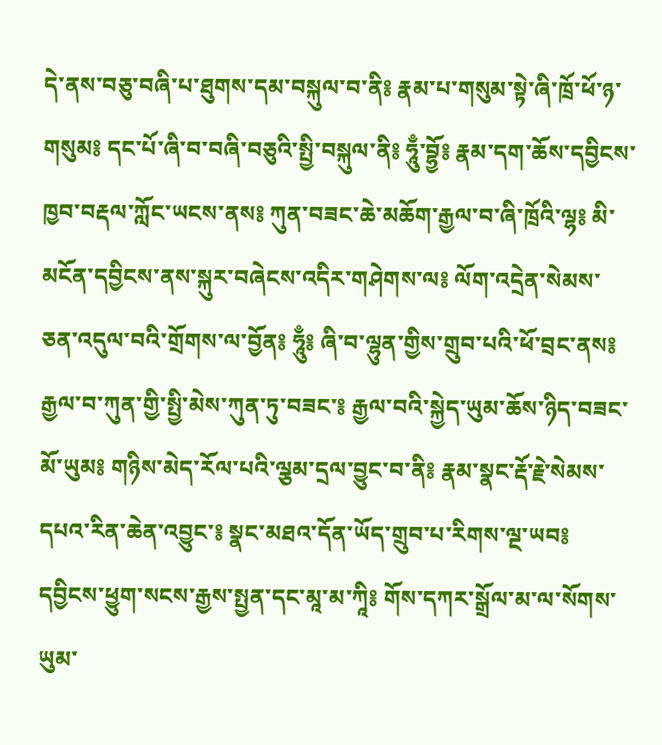དེ་ནས་བཅུ་བཞི་པ་ཐུགས་དམ་བསྐུལ་བ་ནི༔ རྣམ་པ་གསུམ་སྟེ་ཞི་ཁྲོ་ཕོ་ཉ་གསུམ༔ དང་པོ་ཞི་བ་བཞི་བཅུའི་སྤྱི་བསྐུལ་ནི༔ ཧཱུྃ་བྷྱོ༔ རྣམ་དག་ཆོས་དབྱིངས་ཁྱབ་བརྡལ་ཀློང་ཡངས་ནས༔ ཀུན་བཟང་ཆེ་མཆོག་རྒྱལ་བ་ཞི་ཁྲོའི་ལྷ༔ མི་མངོན་དབྱིངས་ནས་སྐུར་བཞེངས་འདིར་གཤེགས་ལ༔ ལོག་འདྲེན་སེམས་ཅན་འདུལ་བའི་གྲོགས་ལ་བྱོན༔ ཧཱུྃ༔ ཞི་བ་ལྷུན་གྱིས་གྲུབ་པའི་ཕོ་བྲང་ནས༔ རྒྱལ་བ་ཀུན་གྱི་སྤྱི་མེས་ཀུན་ཏུ་བཟང་༔ རྒྱལ་བའི་སྐྱེད་ཡུམ་ཆོས་ཉིད་བཟང་མོ་ཡུམ༔ གཉིས་མེད་རོལ་པའི་ལྕམ་དྲལ་བྱུང་བ་ནི༔ རྣམ་སྣང་རྡོ་རྗེ་སེམས་དཔའ་རིན་ཆེན་འབྱུང་༔ སྣང་མཐའ་དོན་ཡོད་གྲུབ་པ་རིགས་ལྔ་ཡབ༔ དབྱིངས་ཕྱུག་སངས་རྒྱས་སྤྱན་དང་མཱ་མ་ཀཱི༔ གོས་དཀར་སྒྲོལ་མ་ལ་སོགས་ཡུམ་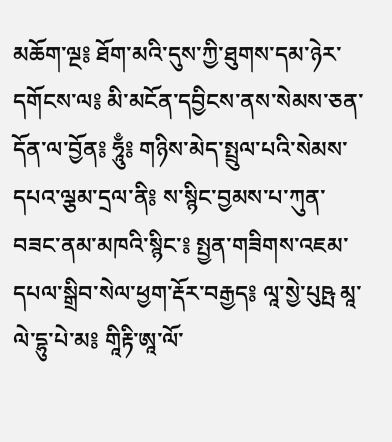མཆོག་ལྔ༔ ཐོག་མའི་དུས་ཀྱི་ཐུགས་དམ་ཉེར་དགོངས་ལ༔ མི་མངོན་དབྱིངས་ནས་སེམས་ཅན་དོན་ལ་བྱོན༔ ཧཱུྃ༔ གཉིས་མེད་སྤྲུལ་པའི་སེམས་དཔའ་ལྕམ་དྲལ་ནི༔ ས་སྙིང་བྱམས་པ་ཀུན་བཟང་ནམ་མཁའི་སྙིང་༔ སྤྱན་གཟིགས་འཇམ་དཔལ་སྒྲིབ་སེལ་ཕྱག་རྡོར་བརྒྱད༔ ལཱ་སྱེ་པུཥྤ མཱ་ལེ་དྷུ་པེ་མ༔ གཱིརྟི་ཨཱ་ལོ་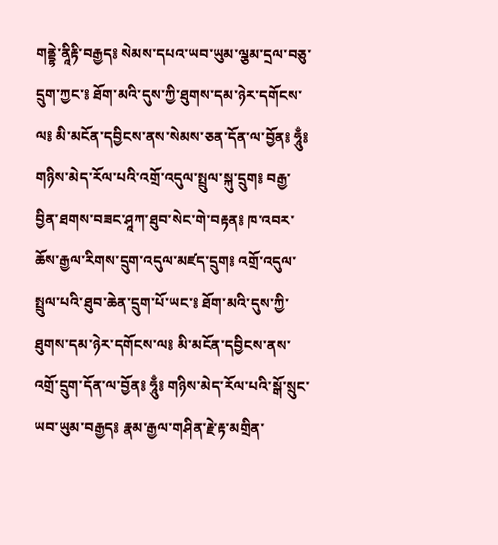གནྡྷེ་ནཱིརྟི་བརྒྱད༔ སེམས་དཔའ་ཡབ་ཡུམ་ལྕམ་དྲལ་བཅུ་དྲུག་ཀྱང་༔ ཐོག་མའི་དུས་ཀྱི་ཐུགས་དམ་ཉེར་དགོངས་ལ༔ མི་མངོན་དབྱིངས་ནས་སེམས་ཅན་དོན་ལ་བྱོན༔ ཧཱུྃ༔ གཉིས་མེད་རོལ་པའི་འགྲོ་འདུལ་སྤྲུལ་སྐུ་དྲུག༔ བརྒྱ་བྱིན་ཐགས་བཟང་ཤཱཀ་ཐུབ་སེང་གེ་བརྟན༔ ཁ་འབར་ཆོས་རྒྱལ་རིགས་དྲུག་འདུལ་མཛད་དྲུག༔ འགྲོ་འདུལ་སྤྲུལ་པའི་ཐུབ་ཆེན་དྲུག་པོ་ཡང་༔ ཐོག་མའི་དུས་ཀྱི་ཐུགས་དམ་ཉེར་དགོངས་ལ༔ མི་མངོན་དབྱིངས་ནས་འགྲོ་དྲུག་དོན་ལ་བྱོན༔ ཧཱུྃ༔ གཉིས་མེད་རོལ་པའི་སྒོ་སྲུང་ཡབ་ཡུམ་བརྒྱད༔ རྣམ་རྒྱལ་གཤིན་རྗེ་རྟ་མགྲིན་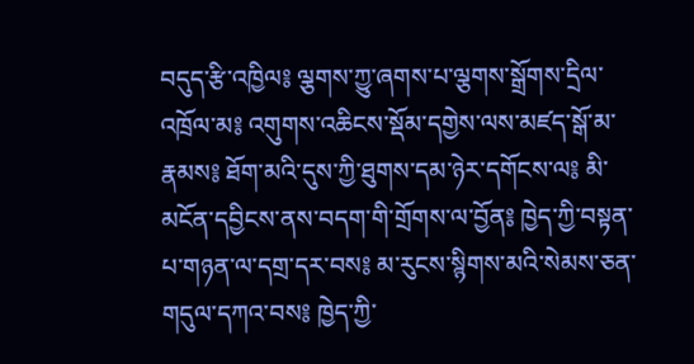བདུད་རྩི་འཁྱིལ༔ ལྕགས་ཀྱུ་ཞགས་པ་ལྕགས་སྒྲོགས་དྲིལ་འཁྲོལ་མ༔ འགུགས་འཆིངས་སྡོམ་དགྱེས་ལས་མཛད་སྒོ་མ་རྣམས༔ ཐོག་མའི་དུས་ཀྱི་ཐུགས་དམ་ཉེར་དགོངས་ལ༔ མི་མངོན་དབྱིངས་ནས་བདག་གི་གྲོགས་ལ་བྱོན༔ ཁྱེད་ཀྱི་བསྟན་པ་གཉན་ལ་དགྲ་དར་བས༔ མ་རུངས་སྙིགས་མའི་སེམས་ཅན་གདུལ་དཀའ་བས༔ ཁྱེད་ཀྱི་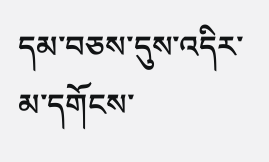དམ་བཅས་དུས་འདིར་མ་དགོངས་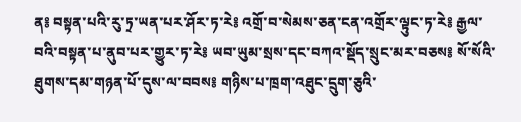ན༔ བསྟན་པའི་རུ་ཏྲ་ཡན་པར་ཤོར་ཏ་རེ༔ འགྲོ་བ་སེམས་ཅན་ངན་འགྲོར་ལྟུང་ཏ་རེ༔ རྒྱལ་བའི་བསྟན་པ་ནུབ་པར་གྱུར་ཏ་རེ༔ ཡབ་ཡུམ་སྲས་དང་བཀའ་སྡོད་སྲུང་མར་བཅས༔ སོ་སོའི་ཐུགས་དམ་གཉན་པོ་དུས་ལ་བབས༔ གཉིས་པ་ཁྲག་འཐུང་དྲུག་ཅུའི་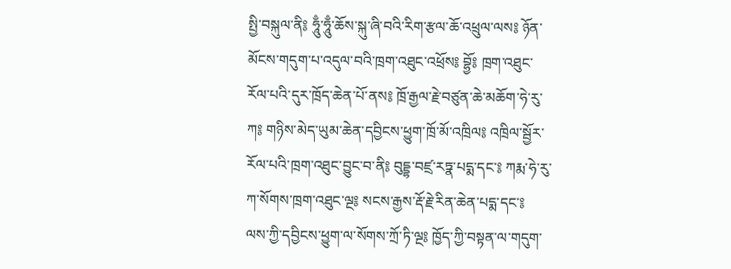སྤྱི་བསྐུལ་ནི༔ ཧཱུྃ་ཧཱུྃ་ཆོས་སྐུ་ཞི་བའི་རིག་རྩལ་ཆོ་འཕྲུལ་ལས༔ ཉོན་མོངས་གདུག་པ་འདུལ་བའི་ཁྲག་འཐུང་འཕྲོས༔ བྷྱོ༔ ཁྲག་འཐུང་རོལ་པའི་དུར་ཁྲོད་ཆེན་པོ་ནས༔ ཁྲོ་རྒྱལ་རྗེ་བཙུན་ཆེ་མཆོག་ཧེ་རུ་ཀ༔ གཉིས་མེད་ཡུམ་ཆེན་དབྱིངས་ཕྱུག་ཁྲོ་མོ་འཁྲིལ༔ འཁྲིལ་སྦྱོར་རོལ་པའི་ཁྲག་འཐུང་བྱུང་བ་ནི༔ བུདྡྷ་བཛྲ་རཏྣ་པདྨ་དང་༔ ཀརྨ་ཧེ་རུ་ཀ་སོགས་ཁྲག་འཐུང་ལྔ༔ སངས་རྒྱས་རྡོ་རྗེ་རིན་ཆེན་པདྨ་དང་༔ ལས་ཀྱི་དབྱིངས་ཕྱུག་ལ་སོགས་ཀྲོ་ཏི་ལྔ༔ ཁྱོད་ཀྱི་བསྟན་ལ་གདུག་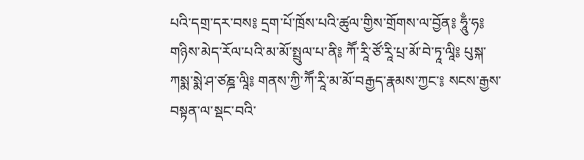པའི་དགྲ་དར་བས༔ དྲག་པོ་ཁྲོས་པའི་ཚུལ་གྱིས་གྲོགས་ལ་བྱོན༔ ཧཱུྃ་ཧ༔ གཉིས་མེད་རོལ་པའི་མ་མོ་སྤྲུལ་པ་ནི༔ ཀཽ་རཱི་ཙོ་རཱི་པྲ་མོ་བེ་ཏཱ་ལཱི༔ པུསྐ་ཀསྨ་སྨེ་ཤ་ཙཎྜ་ལཱི༔ གནས་ཀྱི་ཀཽ་རཱི་མ་མོ་བརྒྱད་རྣམས་ཀྱང་༔ སངས་རྒྱས་བསྟན་ལ་སྡང་བའི་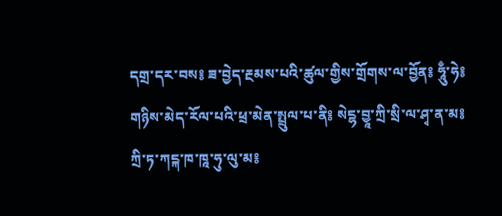དགྲ་དར་བས༔ ཟ་བྱེད་རྔམས་པའི་ཚུལ་གྱིས་གྲོགས་ལ་བྱོན༔ ཧཱུྃ་ཧེ༔ གཉིས་མེད་རོལ་པའི་ཕྲ་མེན་སྤྲུལ་པ་ནི༔ སེངྷ་བྱཱ་ཀྲི་སྲི་ལ་ཤྭ་ན་མ༔ ཀྲི་ཏ་ཀངྐ་ཁ་ཁཱ་ཧུ་ལུ་མ༔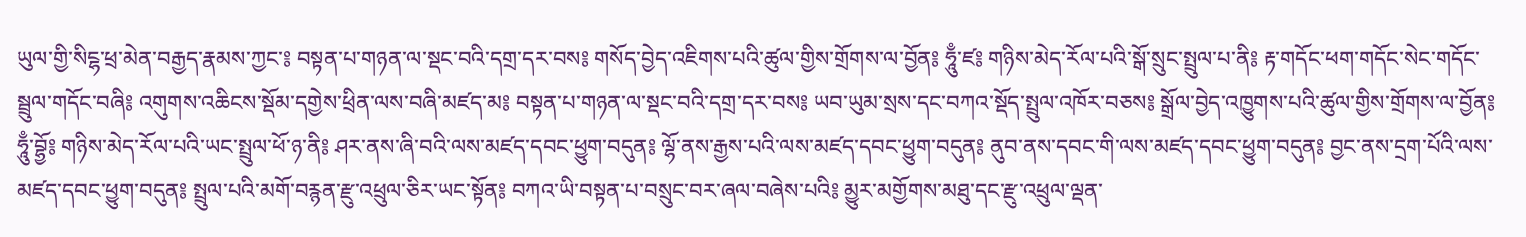ཡུལ་གྱི་སིངྷ་ཕྲ་མེན་བརྒྱད་རྣམས་ཀྱང་༔ བསྟན་པ་གཉན་ལ་སྡང་བའི་དགྲ་དར་བས༔ གསོད་བྱེད་འཇིགས་པའི་ཚུལ་གྱིས་གྲོགས་ལ་བྱོན༔ ཧཱུྃ་ཛ༔ གཉིས་མེད་རོལ་པའི་སྒོ་སྲུང་སྤྲུལ་པ་ནི༔ རྟ་གདོང་ཕག་གདོང་སེང་གདོང་སྦྲུལ་གདོང་བཞི༔ འགུགས་འཆིངས་སྡོམ་དགྱེས་ཕྲིན་ལས་བཞི་མཛད་མ༔ བསྟན་པ་གཉན་ལ་སྡང་བའི་དགྲ་དར་བས༔ ཡབ་ཡུམ་སྲས་དང་བཀའ་སྡོད་སྤྲུལ་འཁོར་བཅས༔ སྒྲོལ་བྱེད་འཁྱུགས་པའི་ཚུལ་གྱིས་གྲོགས་ལ་བྱོན༔ ཧཱུྃ་བྷྱོ༔ གཉིས་མེད་རོལ་པའི་ཡང་སྤྲུལ་ཕོ་ཉ་ནི༔ ཤར་ནས་ཞི་བའི་ལས་མཛད་དབང་ཕྱུག་བདུན༔ ལྷོ་ནས་རྒྱས་པའི་ལས་མཛད་དབང་ཕྱུག་བདུན༔ ནུབ་ནས་དབང་གི་ལས་མཛད་དབང་ཕྱུག་བདུན༔ བྱང་ནས་དྲག་པོའི་ལས་མཛད་དབང་ཕྱུག་བདུན༔ སྤྲུལ་པའི་མགོ་བརྙན་རྫུ་འཕྲུལ་ཅིར་ཡང་སྟོན༔ བཀའ་ཡི་བསྟན་པ་བསྲུང་བར་ཞལ་བཞེས་པའི༔ མྱུར་མགྱོགས་མཐུ་དང་རྫུ་འཕྲུལ་ལྡན་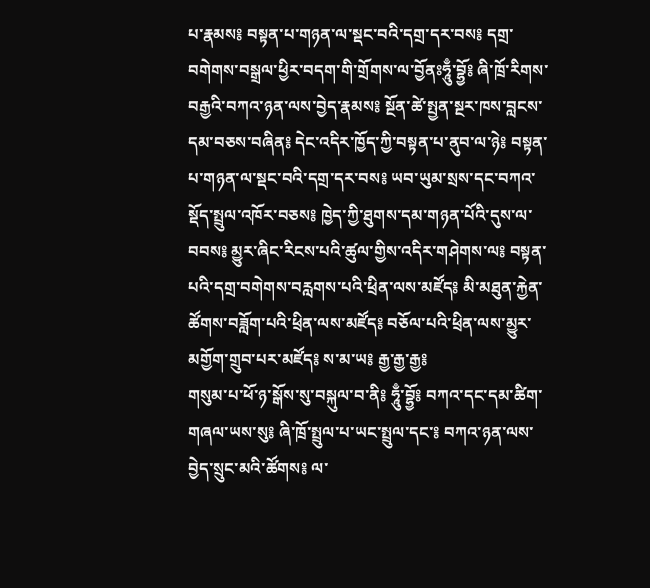པ་རྣམས༔ བསྟན་པ་གཉན་ལ་སྡང་བའི་དགྲ་དར་བས༔ དགྲ་བགེགས་བསྒྲལ་ཕྱིར་བདག་གི་གྲོགས་ལ་བྱོནཿཧཱུྃ་བྷྱོ༔ ཞི་ཁྲོ་རིགས་བརྒྱའི་བཀའ་ཉན་ལས་བྱེད་རྣམས༔ སྔོན་ཚེ་སྤྱན་སྔར་ཁས་བླངས་དམ་བཅས་བཞིན༔ དེང་འདིར་ཁྱོད་ཀྱི་བསྟན་པ་ནུབ་ལ་ཉེ༔ བསྟན་པ་གཉན་ལ་སྡང་བའི་དགྲ་དར་བས༔ ཡབ་ཡུམ་སྲས་དང་བཀའ་སྡོད་སྤྲུལ་འཁོར་བཅས༔ ཁྱེད་ཀྱི་ཐུགས་དམ་གཉན་པོའི་དུས་ལ་བབས༔ མྱུར་ཞིང་རིངས་པའི་ཚུལ་གྱིས་འདིར་གཤེགས་ལ༔ བསྟན་པའི་དགྲ་བགེགས་བརླགས་པའི་ཕྲིན་ལས་མཛོད༔ མི་མཐུན་རྐྱེན་ཚོགས་བཟློག་པའི་ཕྲིན་ལས་མཛོད༔ བཅོལ་པའི་ཕྲིན་ལས་མྱུར་མགྱོག་གྲུབ་པར་མཛོད༔ ས་མ་ཡ༔ རྒྱ་རྒྱ་རྒྱ༔
གསུམ་པ་ཕོ་ཉ་སྒོས་སུ་བསྐུལ་བ་ནི༔ ཧཱུྃ་བྷྱོ༔ བཀའ་དང་དམ་ཚིག་གཞལ་ཡས་སུ༔ ཞི་ཁྲོ་སྤྲུལ་པ་ཡང་སྤྲུལ་དང་༔ བཀའ་ཉན་ལས་བྱེད་སྲུང་མའི་ཚོགས༔ ལ་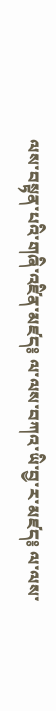ལས་བསྟན་པའི་གཞི་འཛིན་མཛད༔ ལ་ལས་བཀའ་ཡི་བྱ་ར་མཛད༔ ལ་ལས་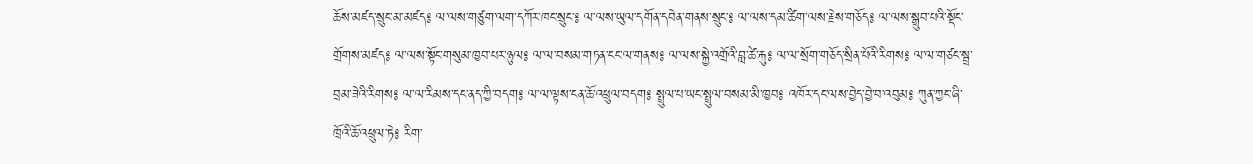ཆོས་མཛད་སྲུང་མ་མཛད༔ ལ་ལས་གཙུག་ལག་དཀོར་ཁང་སྲུང་༔ ལ་ལས་ཡུལ་དགོན་དབེན་གནས་སྲུང་༔ ལ་ལས་དམ་ཚིག་ལས་རྗེས་གཅོད༔ ལ་ལས་སྒྲུབ་པའི་སྡོང་གྲོགས་མཛད༔ ལ་ལས་སྟོང་གསུམ་ཁྱབ་པར་ཉུལ༔ ལ་ལ་བསམ་གཏན་ངང་ལ་གནས༔ ལ་ལས་སྐྱེ་འགྲོའི་བླ་ཚེ་རྐུ༔ ལ་ལ་སྲོག་གཅོད་སྲིན་པོའི་རིགས༔ ལ་ལ་གཙང་སྦྲ་བྲམ་ཟེའི་རིགས༔ ལ་ལ་རིམས་དང་ནད་ཀྱི་བདག༔ ལ་ལ་ལྟས་ངན་ཆོ་འཕྲུལ་བདག༔ སྤྲུལ་པ་ཡང་སྤྲུལ་བསམ་མི་ཁྱབ༔ འཁོར་དང་ལས་བྱེད་བྱེ་བ་འབུམ༔ ཀུན་ཀྱང་ཞི་ཁྲོའི་ཆོ་འཕྲུལ་ཏེ༔ རིག་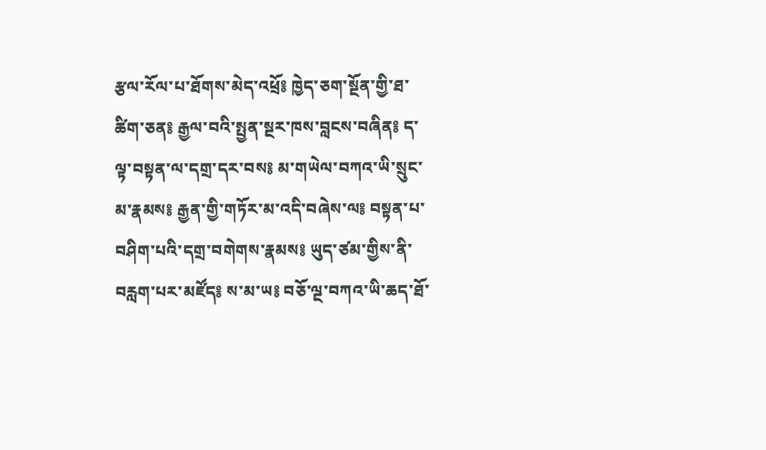རྩལ་རོལ་པ་ཐོགས་མེད་འཕྲོ༔ ཁྱེད་ཅག་སྔོན་གྱི་ཐ་ཚིག་ཅན༔ རྒྱལ་བའི་སྤྱན་སྔར་ཁས་བླངས་བཞིན༔ ད་ལྟ་བསྟན་ལ་དགྲ་དར་བས༔ མ་གཡེལ་བཀའ་ཡི་སྲུང་མ་རྣམས༔ རྒྱན་གྱི་གཏོར་མ་འདི་བཞེས་ལ༔ བསྟན་པ་བཤིག་པའི་དགྲ་བགེགས་རྣམས༔ ཡུད་ཙམ་གྱིས་ནི་བརླག་པར་མཛོད༔ ས་མ་ཡ༔ བཅོ་ལྔ་བཀའ་ཡི་ཆད་ཐོ་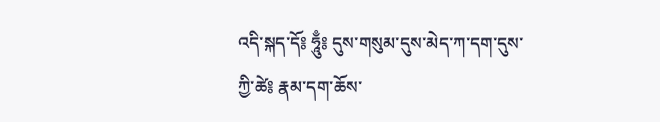འདི་སྐད་དོ༔ ཧཱུྃ༔ དུས་གསུམ་དུས་མེད་ཀ་དག་དུས་ཀྱི་ཚེ༔ རྣམ་དག་ཆོས་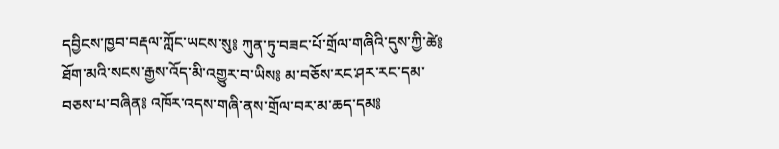དབྱིངས་ཁྱབ་བརྡལ་ཀློང་ཡངས་སུ༔ ཀུན་ཏུ་བཟང་པོ་གྲོལ་གཞིའི་དུས་ཀྱི་ཚེ༔ ཐོག་མའི་སངས་རྒྱས་འོད་མི་འགྱུར་བ་ཡིས༔ མ་བཅོས་རང་ཤར་རང་དམ་བཅས་པ་བཞིན༔ འཁོར་འདས་གཞི་ནས་གྲོལ་བར་མ་ཆད་དམ༔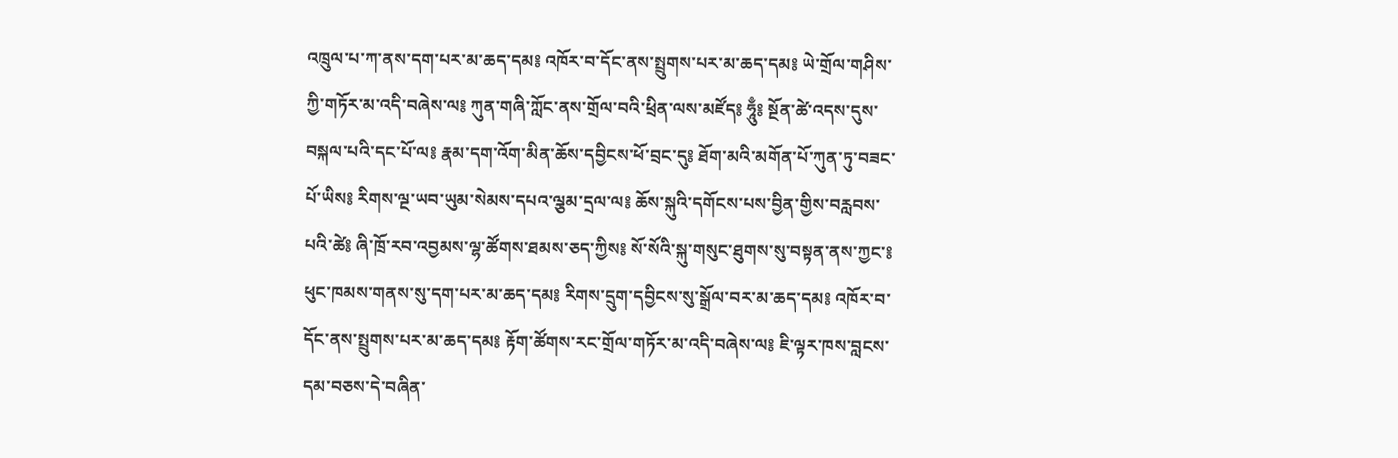འཁྲུལ་པ་ཀ་ནས་དག་པར་མ་ཆད་དམ༔ འཁོར་བ་དོང་ནས་སྤྲུགས་པར་མ་ཆད་དམ༔ ཡེ་གྲོལ་གཤིས་ཀྱི་གཏོར་མ་འདི་བཞེས་ལ༔ ཀུན་གཞི་ཀློང་ནས་གྲོལ་བའི་ཕྲིན་ལས་མཛོད༔ ཧཱུྃ༔ སྔོན་ཚེ་འདས་དུས་བསྐལ་པའི་དང་པོ་ལ༔ རྣམ་དག་འོག་མིན་ཆོས་དབྱིངས་ཕོ་བྲང་དུ༔ ཐོག་མའི་མགོན་པོ་ཀུན་ཏུ་བཟང་པོ་ཡིས༔ རིགས་ལྔ་ཡབ་ཡུམ་སེམས་དཔའ་ལྕམ་དྲལ་ལ༔ ཆོས་སྐུའི་དགོངས་པས་བྱིན་གྱིས་བརླབས་པའི་ཚེ༔ ཞི་ཁྲོ་རབ་འབྱམས་ལྷ་ཚོགས་ཐམས་ཅད་ཀྱིས༔ སོ་སོའི་སྐུ་གསུང་ཐུགས་སུ་བསྟན་ནས་ཀྱང་༔ ཕུང་ཁམས་གནས་སུ་དག་པར་མ་ཆད་དམ༔ རིགས་དྲུག་དབྱིངས་སུ་སྒྲོལ་བར་མ་ཆད་དམ༔ འཁོར་བ་དོང་ནས་སྤྲུགས་པར་མ་ཆད་དམ༔ རྟོག་ཚོགས་རང་གྲོལ་གཏོར་མ་འདི་བཞེས་ལ༔ ཇི་ལྟར་ཁས་བླངས་དམ་བཅས་དེ་བཞིན་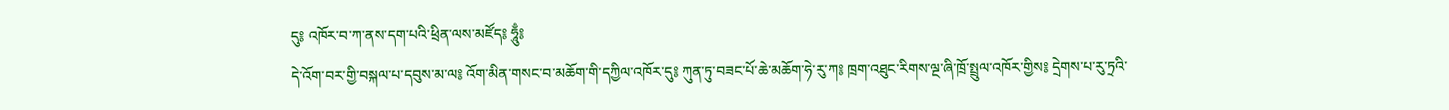དུ༔ འཁོར་བ་ཀ་ནས་དག་པའི་ཕྲིན་ལས་མཛོད༔ ཧཱུྃ༔
དེ་འོག་བར་གྱི་བསྐལ་པ་དབུས་མ་ལ༔ འོག་མིན་གསང་བ་མཆོག་གི་དཀྱིལ་འཁོར་དུ༔ ཀུན་ཏུ་བཟང་པོ་ཆེ་མཆོག་ཧེ་རུ་ཀ༔ ཁྲག་འཐུང་རིགས་ལྔ་ཞི་ཁྲོ་སྤྲུལ་འཁོར་གྱིས༔ དྲེགས་པ་རུ་ཏྲའི་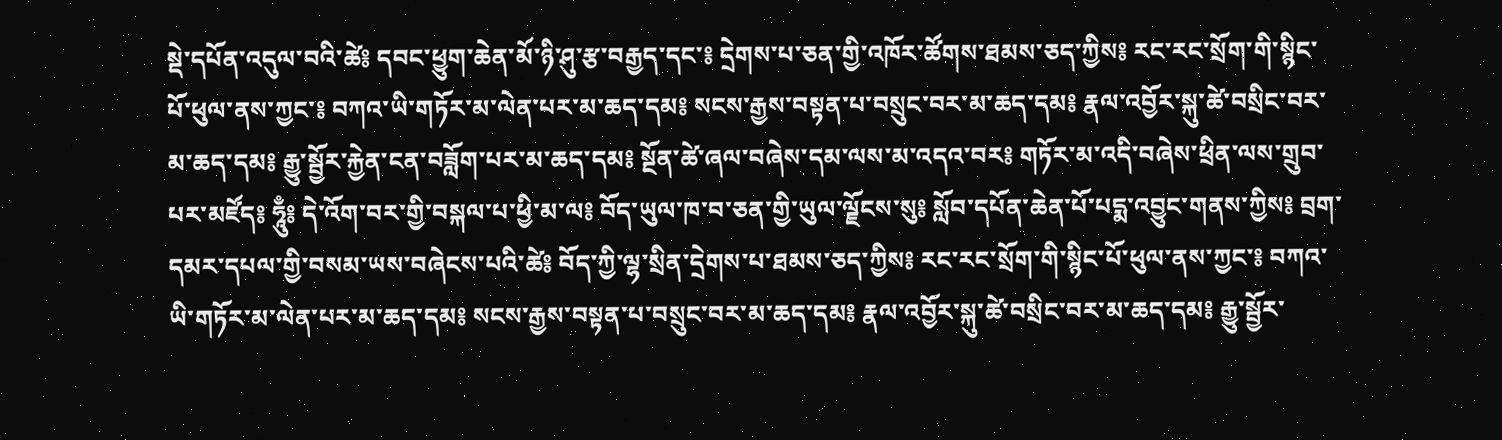སྡེ་དཔོན་འདུལ་བའི་ཚེ༔ དབང་ཕྱུག་ཆེན་མོ་ཉི་ཤུ་རྩ་བརྒྱད་དང་༔ དྲེགས་པ་ཅན་གྱི་འཁོར་ཚོགས་ཐམས་ཅད་ཀྱིས༔ རང་རང་སྲོག་གི་སྙིང་པོ་ཕུལ་ནས་ཀྱང་༔ བཀའ་ཡི་གཏོར་མ་ལེན་པར་མ་ཆད་དམ༔ སངས་རྒྱས་བསྟན་པ་བསྲུང་བར་མ་ཆད་དམ༔ རྣལ་འབྱོར་སྐུ་ཚེ་བསྲིང་བར་མ་ཆད་དམ༔ རྒྱུ་སྦྱོར་རྐྱེན་ངན་བཟློག་པར་མ་ཆད་དམ༔ སྔོན་ཚེ་ཞལ་བཞེས་དམ་ལས་མ་འདའ་བར༔ གཏོར་མ་འདི་བཞེས་ཕྲིན་ལས་གྲུབ་པར་མཛོད༔ ཧཱུྃ༔ དེ་འོག་བར་གྱི་བསྐལ་པ་ཕྱི་མ་ལ༔ བོད་ཡུལ་ཁ་བ་ཅན་གྱི་ཡུལ་ལྗོངས་སུ༔ སློབ་དཔོན་ཆེན་པོ་པདྨ་འབྱུང་གནས་ཀྱིས༔ བྲག་དམར་དཔལ་གྱི་བསམ་ཡས་བཞེངས་པའི་ཚེ༔ བོད་ཀྱི་ལྷ་སྲིན་དྲེགས་པ་ཐམས་ཅད་ཀྱིས༔ རང་རང་སྲོག་གི་སྙིང་པོ་ཕུལ་ནས་ཀྱང་༔ བཀའ་ཡི་གཏོར་མ་ལེན་པར་མ་ཆད་དམ༔ སངས་རྒྱས་བསྟན་པ་བསྲུང་བར་མ་ཆད་དམ༔ རྣལ་འབྱོར་སྐུ་ཚེ་བསྲིང་བར་མ་ཆད་དམ༔ རྒྱུ་སྦྱོར་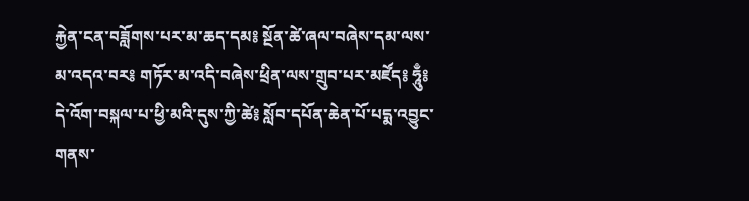རྐྱེན་ངན་བཟློགས་པར་མ་ཆད་དམ༔ སྔོན་ཚེ་ཞལ་བཞེས་དམ་ལས་མ་འདའ་བར༔ གཏོར་མ་འདི་བཞེས་ཕྲིན་ལས་གྲུབ་པར་མཛོད༔ ཧཱུྃ༔ དེ་འོག་བསྐལ་པ་ཕྱི་མའི་དུས་ཀྱི་ཚེ༔ སློབ་དཔོན་ཆེན་པོ་པདྨ་འབྱུང་གནས་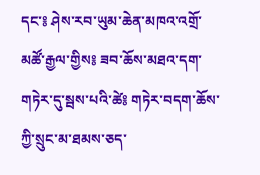དང་༔ ཤེས་རབ་ཡུམ་ཆེན་མཁའ་འགྲོ་མཚོ་རྒྱལ་གྱིས༔ ཟབ་ཆོས་མཐའ་དག་གཏེར་དུ་སྦས་པའི་ཚེ༔ གཏེར་བདག་ཆོས་ཀྱི་སྲུང་མ་ཐམས་ཅད་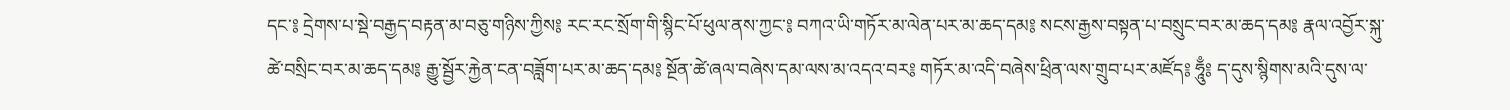དང་༔ དྲེགས་པ་སྡེ་བརྒྱད་བརྟན་མ་བཅུ་གཉིས་ཀྱིས༔ རང་རང་སྲོག་གི་སྙིང་པོ་ཕུལ་ནས་ཀྱང་༔ བཀའ་ཡི་གཏོར་མ་ལེན་པར་མ་ཆད་དམ༔ སངས་རྒྱས་བསྟན་པ་བསྲུང་བར་མ་ཆད་དམ༔ རྣལ་འབྱོར་སྐུ་ཚེ་བསྲིང་བར་མ་ཆད་དམ༔ རྒྱུ་སྦྱོར་རྐྱེན་ངན་བཟློག་པར་མ་ཆད་དམ༔ སྔོན་ཚེ་ཞལ་བཞེས་དམ་ལས་མ་འདའ་བར༔ གཏོར་མ་འདི་བཞེས་ཕྲིན་ལས་གྲུབ་པར་མཛོད༔ ཧཱུྃ༔ ད་དུས་སྙིགས་མའི་དུས་ལ་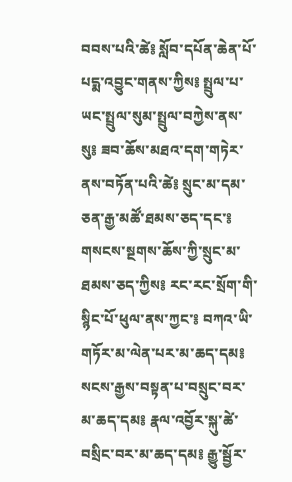བབས་པའི་ཚེ༔ སློབ་དཔོན་ཆེན་པོ་པདྨ་འབྱུང་གནས་ཀྱིས༔ སྤྲུལ་པ་ཡང་སྤྲུལ་སུམ་སྤྲུལ་བཀྱེས་ནས་སུ༔ ཟབ་ཆོས་མཐའ་དག་གཏེར་ནས་བཏོན་པའི་ཚེ༔ སྲུང་མ་དམ་ཅན་རྒྱ་མཚོ་ཐམས་ཅད་དང་༔ གསངས་སྔགས་ཆོས་ཀྱི་སྲུང་མ་ཐམས་ཅད་ཀྱིས༔ རང་རང་སྲོག་གི་སྙིང་པོ་ཕུལ་ནས་ཀྱང་༔ བཀའ་ཡི་གཏོར་མ་ལེན་པར་མ་ཆད་དམ༔ སངས་རྒྱས་བསྟན་པ་བསྲུང་བར་མ་ཆད་དམ༔ རྣལ་འབྱོར་སྐུ་ཚེ་བསྲིང་བར་མ་ཆད་དམ༔ རྒྱུ་སྦྱོར་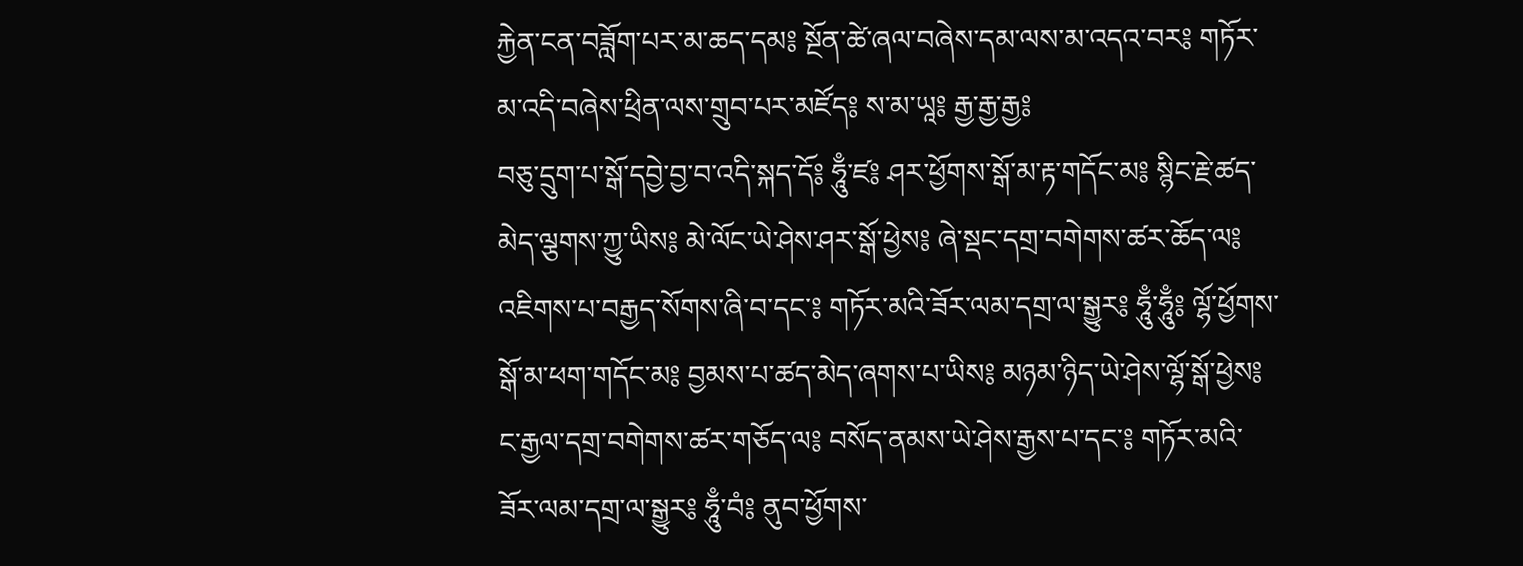རྐྱེན་ངན་བཟློག་པར་མ་ཆད་དམ༔ སྔོན་ཚེ་ཞལ་བཞེས་དམ་ལས་མ་འདའ་བར༔ གཏོར་མ་འདི་བཞེས་ཕྲིན་ལས་གྲུབ་པར་མཛོད༔ ས་མ་ཡཱ༔ རྒྱ་རྒྱ་རྒྱ༔
བཅུ་དྲུག་པ་སྒོ་དབྱེ་བྱ་བ་འདི་སྐད་དོ༔ ཧཱུྃ་ཛ༔ ཤར་ཕྱོགས་སྒོ་མ་རྟ་གདོང་མ༔ སྙིང་རྗེ་ཚད་མེད་ལྕགས་ཀྱུ་ཡིས༔ མེ་ལོང་ཡེ་ཤེས་ཤར་སྒོ་ཕྱེས༔ ཞེ་སྡང་དགྲ་བགེགས་ཚར་ཆོད་ལ༔ འཇིགས་པ་བརྒྱད་སོགས་ཞི་བ་དང་༔ གཏོར་མའི་ཟོར་ལམ་དགྲ་ལ་སྒྱུར༔ ཧཱུྃ་ཧཱུྃ༔ ལྷོ་ཕྱོགས་སྒོ་མ་ཕག་གདོང་མ༔ བྱམས་པ་ཚད་མེད་ཞགས་པ་ཡིས༔ མཉམ་ཉིད་ཡེ་ཤེས་ལྷོ་སྒོ་ཕྱེས༔ ང་རྒྱལ་དགྲ་བགེགས་ཚར་གཅོད་ལ༔ བསོད་ནམས་ཡེ་ཤེས་རྒྱས་པ་དང་༔ གཏོར་མའི་ཟོར་ལམ་དགྲ་ལ་སྒྱུར༔ ཧཱུྃ་བཾ༔ ནུབ་ཕྱོགས་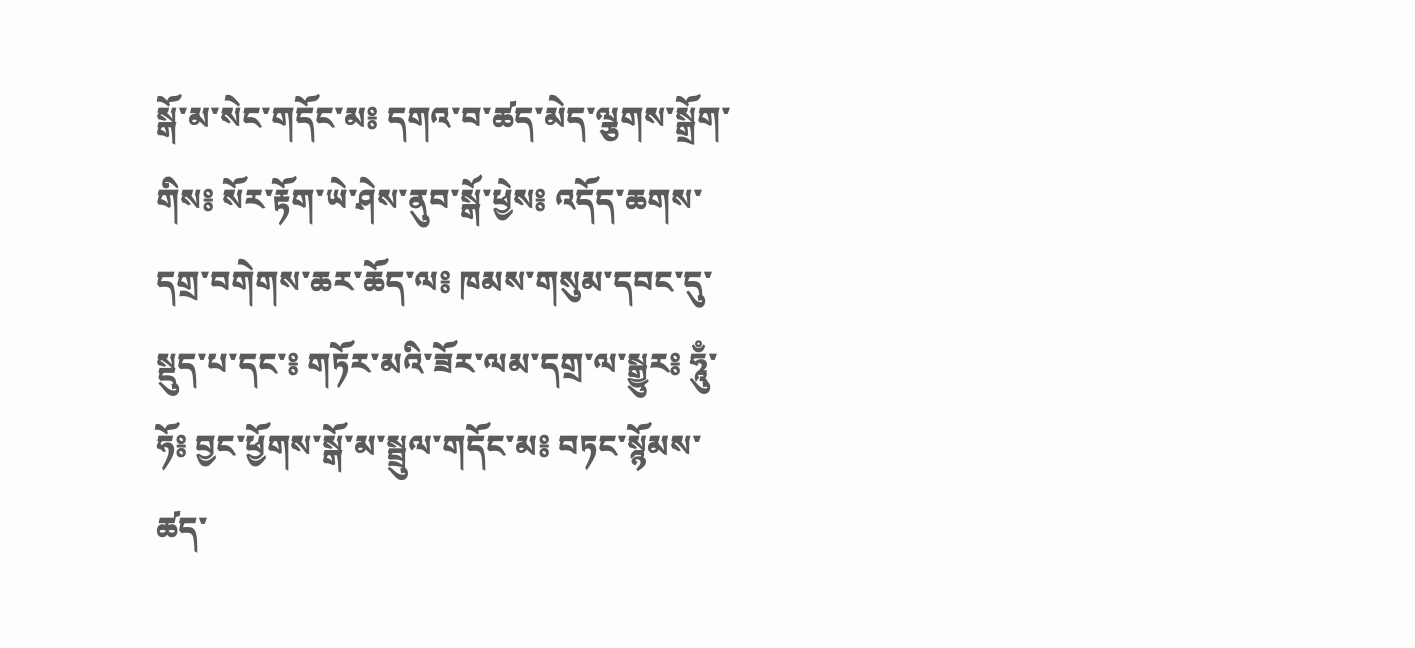སྒོ་མ་སེང་གདོང་མ༔ དགའ་བ་ཚད་མེད་ལྕགས་སྒྲོག་གིས༔ སོར་རྟོག་ཡེ་ཤེས་ནུབ་སྒོ་ཕྱེས༔ འདོད་ཆགས་དགྲ་བགེགས་ཆར་ཆོད་ལ༔ ཁམས་གསུམ་དབང་དུ་སྡུད་པ་དང་༔ གཏོར་མའི་ཟོར་ལམ་དགྲ་ལ་སྒྱུར༔ ཧཱུྃ་ཧོ༔ བྱང་ཕྱོགས་སྒོ་མ་སྦྲུལ་གདོང་མ༔ བཏང་སྙོམས་ཚད་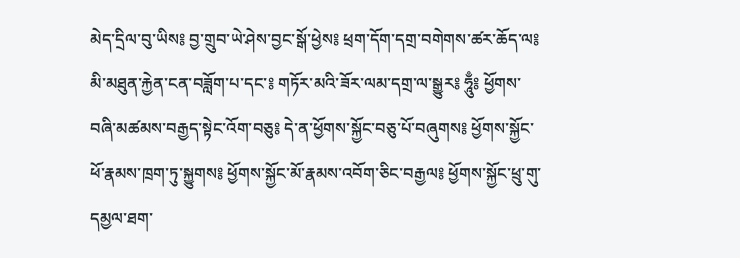མེད་དྲིལ་བུ་ཡིས༔ བྱ་གྲུབ་ཡེ་ཤེས་བྱང་སྒོ་ཕྱེས༔ ཕྲག་དོག་དགྲ་བགེགས་ཚར་ཆོད་ལ༔ མི་མཐུན་རྐྱེན་ངན་བཟློག་པ་དང་༔ གཏོར་མའི་ཟོར་ལམ་དགྲ་ལ་སྒྱུར༔ ཧཱུྃ༔ ཕྱོགས་བཞི་མཚམས་བརྒྱད་སྟེང་འོག་བཅུ༔ དེ་ན་ཕྱོགས་སྐྱོང་བཅུ་པོ་བཞུགས༔ ཕྱོགས་སྐྱོང་ཕོ་རྣམས་ཁྲག་ཏུ་སྐྱུགས༔ ཕྱོགས་སྐྱོང་མོ་རྣམས་འབོག་ཅིང་བརྒྱལ༔ ཕྱོགས་སྐྱོང་ཕྲུ་གུ་དམྱལ་ཐག་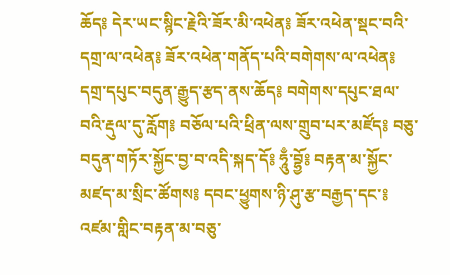ཆོད༔ དེར་ཡང་སྙིང་རྗེའི་ཟོར་མི་འཕེན༔ ཟོར་འཕེན་སྡང་བའི་དགྲ་ལ་འཕེན༔ ཟོར་འཕེན་གནོད་པའི་བགེགས་ལ་འཕེན༔ དགྲ་དཔུང་བདུན་རྒྱུད་རྩད་ནས་ཆོད༔ བགེགས་དཔུང་ཐལ་བའི་རྡུལ་དུ་རློག༔ བཅོལ་པའི་ཕྲིན་ལས་གྲུབ་པར་མཛོད༔ བཅུ་བདུན་གཏོར་སྐྱོང་བྱ་བ་འདི་སྐད་དོ༔ ཧཱུྃ་བྷྱོ༔ བརྟན་མ་སྐྱོང་མཛད་མ་སྲིང་ཚོགས༔ དབང་ཕྱུགས་ཉི་ཤུ་རྩ་བརྒྱད་དང་༔ འཛམ་གླིང་བརྟན་མ་བཅུ་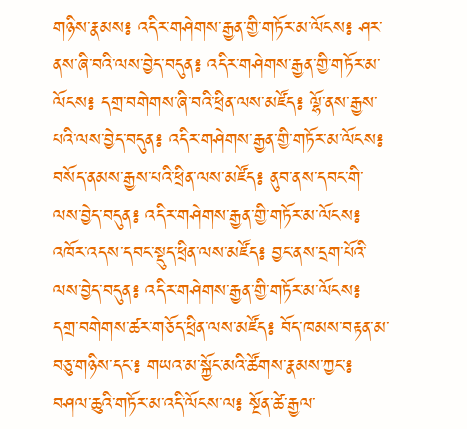གཉིས་རྣམས༔ འདིར་གཤེགས་རྒྱན་གྱི་གཏོར་མ་ལོངས༔ ཤར་ནས་ཞི་བའི་ལས་བྱེད་བདུན༔ འདིར་གཤེགས་རྒྱན་གྱི་གཏོར་མ་ལོངས༔ དགྲ་བགེགས་ཞི་བའི་ཕྲིན་ལས་མཛོད༔ ལྷོ་ནས་རྒྱས་པའི་ལས་བྱེད་བདུན༔ འདིར་གཤེགས་རྒྱན་གྱི་གཏོར་མ་ལོངས༔ བསོད་ནམས་རྒྱས་པའི་ཕྲིན་ལས་མཛོད༔ ནུབ་ནས་དབང་གི་ལས་བྱེད་བདུན༔ འདིར་གཤེགས་རྒྱན་གྱི་གཏོར་མ་ལོངས༔ འཁོར་འདས་དབང་སྡུད་ཕྲིན་ལས་མཛོད༔ བྱང་ནས་དྲག་པོའི་ལས་བྱེད་བདུན༔ འདིར་གཤེགས་རྒྱན་གྱི་གཏོར་མ་ལོངས༔ དགྲ་བགེགས་ཚར་གཅོད་ཕྲིན་ལས་མཛོད༔ བོད་ཁམས་བརྟན་མ་བཅུ་གཉིས་དང་༔ གཡའ་མ་སྐྱོང་མའི་ཚོགས་རྣམས་ཀྱང་༔ བཤལ་ཆུའི་གཏོར་མ་འདི་ལོངས་ལ༔ སྔོན་ཚེ་རྒྱལ་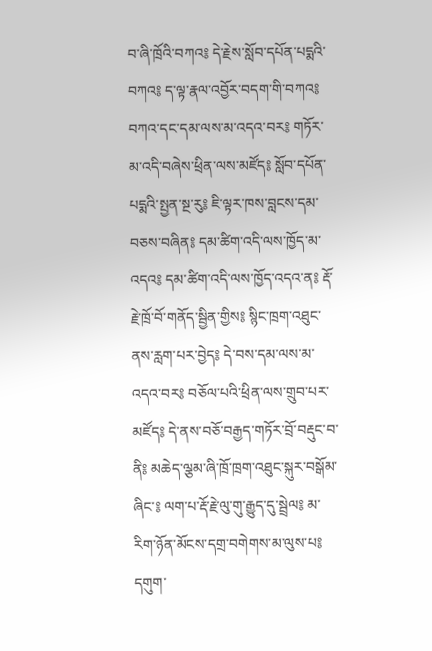བ་ཞི་ཁྲོའི་བཀའ༔ དེ་རྗེས་སློབ་དཔོན་པདྨའི་བཀའ༔ ད་ལྟ་རྣལ་འབྱོར་བདག་གི་བཀའ༔ བཀའ་དང་དམ་ལས་མ་འདའ་བར༔ གཏོར་མ་འདི་བཞེས་ཕྲིན་ལས་མཛོད༔ སློབ་དཔོན་པདྨའི་སྤྱན་སྔ་རུ༔ ཇི་ལྟར་ཁས་བླངས་དམ་བཅས་བཞིན༔ དམ་ཚིག་འདི་ལས་ཁྱོད་མ་འདའ༔ དམ་ཚིག་འདི་ལས་ཁྱོད་འདའ་ན༔ རྡོ་རྗེ་ཁྲོ་བོ་གནོད་སྦྱིན་གྱིས༔ སྙིང་ཁྲག་འཐུང་ནས་རླག་པར་བྱེད༔ དེ་བས་དམ་ལས་མ་འདའ་བར༔ བཅོལ་པའི་ཕྲིན་ལས་གྲུབ་པར་མཛོད༔ དེ་ནས་བཅོ་བརྒྱད་གཏོར་བྲོ་བརྡུང་བ་ནི༔ མཆེད་ལྕམ་ཞི་ཁྲོ་ཁྲག་འཐུང་སྐུར་བསྒོམ་ཞིང་༔ ལག་པ་རྡོ་རྗེ་ལུ་གུ་རྒྱུད་དུ་སྦྲེལ༔ མ་རིག་ཉོན་མོངས་དགྲ་བགེགས་མ་ལུས་པ༔ དགུག་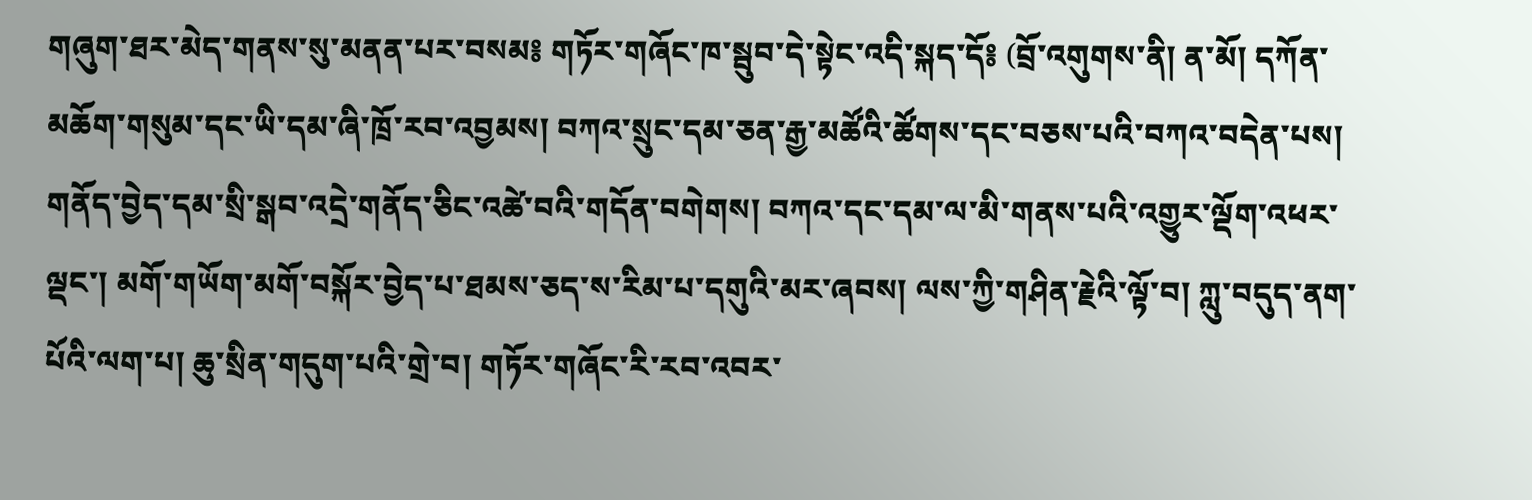གཞུག་ཐར་མེད་གནས་སུ་མནན་པར་བསམ༔ གཏོར་གཞོང་ཁ་སྦུབ་དེ་སྟེང་འདི་སྐད་དོ༔ (བྲོ་འགུགས་ནི། ན་མོ། དཀོན་མཆོག་གསུམ་དང་ཡི་དམ་ཞི་ཁྲོ་རབ་འབྱམས། བཀའ་སྲུང་དམ་ཅན་རྒྱ་མཚོའི་ཚོགས་དང་བཅས་པའི་བཀའ་བདེན་པས། གནོད་བྱེད་དམ་སྲི་སྒབ་འདྲེ་གནོད་ཅིང་འཚེ་བའི་གདོན་བགེགས། བཀའ་དང་དམ་ལ་མི་གནས་པའི་འགྱུར་ལྡོག་འཕར་ལྡང་། མགོ་གཡོག་མགོ་བསྐོར་བྱེད་པ་ཐམས་ཅད་ས་རིམ་པ་དགུའི་མར་ཞབས། ལས་ཀྱི་གཤིན་རྗེའི་ལྟོ་བ། ཀླུ་བདུད་ནག་པོའི་ལག་པ། ཆུ་སྲིན་གདུག་པའི་གྲེ་བ། གཏོར་གཞོང་རི་རབ་འབར་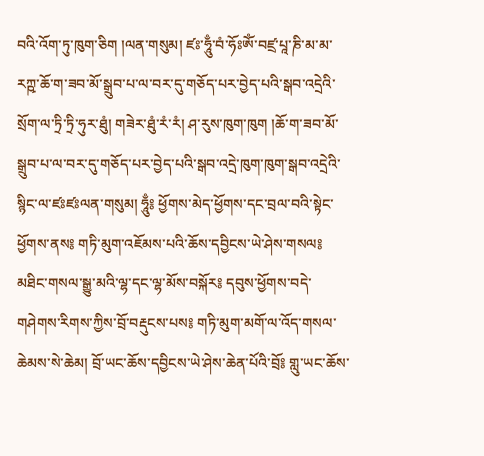བའི་འོག་ཏུ་ཁུག་ཅིག །ལན་གསུམ། ཛཿ་ཧཱུྃ་བཾ་ཧོཿༀ་བཛྲ་པཱ་ཎི་མ་མ་རཀྵ་ཆོ་ག་ཟབ་མོ་སྒྲུབ་པ་ལ་བར་དུ་གཅོད་པར་བྱེད་པའི་སྒབ་འདྲེའི་སྲོག་ལ་ཏྲི་ཏྲི་ཧུར་ཐུཾ། གཟེར་ཐུཾ་རཾ་རཾ། ཤ་རུས་ཁུག་ཁུག །ཆོ་ག་ཟབ་མོ་སྒྲུབ་པ་ལ་བར་དུ་གཅོད་པར་བྱེད་པའི་སྒབ་འདྲེ་ཁུག་ཁུག་སྒབ་འདྲེའི་སྙིང་ལ་ཛཿཛཿལན་གསུམ། ཧཱུྃ༔ ཕྱོགས་མེད་ཕྱོགས་དང་བྲལ་བའི་སྟེང་ཕྱོགས་ནས༔ གཏི་མུག་འཇོམས་པའི་ཆོས་དབྱིངས་ཡེ་ཤེས་གསལ༔ མཐིང་གསལ་སྒྱུ་མའི་ལྷ་དང་ལྷ་མོས་བསྐོར༔ དབུས་ཕྱོགས་བདེ་གཤེགས་རིགས་ཀྱིས་བྲོ་བརྡུངས་པས༔ གཏི་མུག་མགོ་ལ་འོད་གསལ་ཆེམས་སེ་ཆེམ། བྲོ་ཡང་ཆོས་དབྱིངས་ཡེ་ཤེས་ཆེན་པོའི་བྲོ༔ གླུ་ཡང་ཆོས་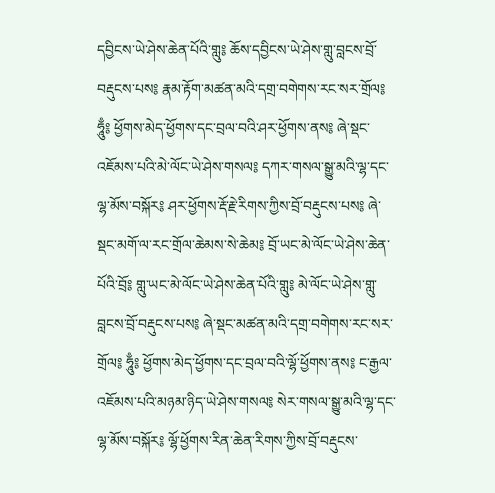དབྱིངས་ཡེ་ཤེས་ཆེན་པོའི་གླུ༔ ཆོས་དབྱིངས་ཡེ་ཤེས་གླུ་བླངས་བྲོ་བརྡུངས་པས༔ རྣམ་རྟོག་མཚན་མའི་དགྲ་བགེགས་རང་སར་གྲོལ༔ ཧཱུྃ༔ ཕྱོགས་མེད་ཕྱོགས་དང་བྲལ་བའི་ཤར་ཕྱོགས་ནས༔ ཞེ་སྡང་འཇོམས་པའི་མེ་ལོང་ཡེ་ཤེས་གསལ༔ དཀར་གསལ་སྒྱུ་མའི་ལྷ་དང་ལྷ་མོས་བསྐོར༔ ཤར་ཕྱོགས་རྡོ་རྗེ་རིགས་ཀྱིས་བྲོ་བརྡུངས་པས༔ ཞེ་སྡང་མགོ་ལ་རང་གྲོལ་ཆེམས་སེ་ཆེམ༔ བྲོ་ཡང་མེ་ལོང་ཡེ་ཤེས་ཆེན་པོའི་བྲོ༔ གླུ་ཡང་མེ་ལོང་ཡེ་ཤེས་ཆེན་པོའི་གླུ༔ མེ་ལོང་ཡེ་ཤེས་གླུ་བླངས་བྲོ་བརྡུངས་པས༔ ཞེ་སྡང་མཚན་མའི་དགྲ་བགེགས་རང་སར་གྲོལ༔ ཧཱུྃ༔ ཕྱོགས་མེད་ཕྱོགས་དང་བྲལ་བའི་ལྷོ་ཕྱོགས་ནས༔ ང་རྒྱལ་འཇོམས་པའི་མཉམ་ཉིད་ཡེ་ཤེས་གསལ༔ སེར་གསལ་སྒྱུ་མའི་ལྷ་དང་ལྷ་མོས་བསྐོར༔ ལྷོ་ཕྱོགས་རིན་ཆེན་རིགས་ཀྱིས་བྲོ་བརྡུངས་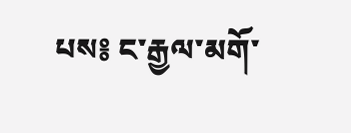པས༔ ང་རྒྱལ་མགོ་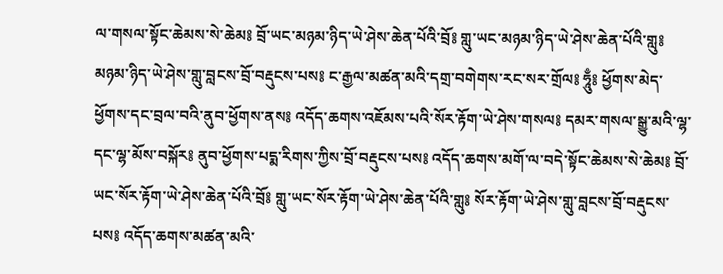ལ་གསལ་སྟོང་ཆེམས་སེ་ཆེམ༔ བྲོ་ཡང་མཉམ་ཉིད་ཡེ་ཤེས་ཆེན་པོའི་བྲོ༔ གླུ་ཡང་མཉམ་ཉིད་ཡེ་ཤེས་ཆེན་པོའི་གླུ༔ མཉམ་ཉིད་ཡེ་ཤེས་གླུ་བླངས་བྲོ་བརྡུངས་པས༔ ང་རྒྱལ་མཚན་མའི་དགྲ་བགེགས་རང་སར་གྲོལ༔ ཧཱུྃ༔ ཕྱོགས་མེད་ཕྱོགས་དང་བྲལ་བའི་ནུབ་ཕྱོགས་ནས༔ འདོད་ཆགས་འཇོམས་པའི་སོར་རྟོག་ཡེ་ཤེས་གསལ༔ དམར་གསལ་སྒྱུ་མའི་ལྷ་དང་ལྷ་མོས་བསྐོར༔ ནུབ་ཕྱོགས་པདྨ་རིགས་ཀྱིས་བྲོ་བརྡུངས་པས༔ འདོད་ཆགས་མགོ་ལ་བདེ་སྟོང་ཆེམས་སེ་ཆེམ༔ བྲོ་ཡང་སོར་རྟོག་ཡེ་ཤེས་ཆེན་པོའི་བྲོ༔ གླུ་ཡང་སོར་རྟོག་ཡེ་ཤེས་ཆེན་པོའི་གླུ༔ སོར་རྟོག་ཡེ་ཤེས་གླུ་བླངས་བྲོ་བརྡུངས་པས༔ འདོད་ཆགས་མཚན་མའི་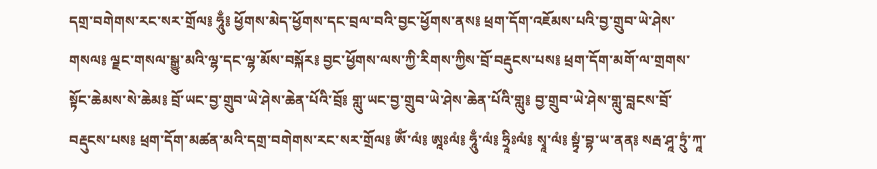དགྲ་བགེགས་རང་སར་གྲོལ༔ ཧཱུྃ༔ ཕྱོགས་མེད་ཕྱོགས་དང་བྲལ་བའི་བྱང་ཕྱོགས་ནས༔ ཕྲག་དོག་འཇོམས་པའི་བྱ་གྲུབ་ཡེ་ཤེས་གསལ༔ ལྗང་གསལ་སྒྱུ་མའི་ལྷ་དང་ལྷ་མོས་བསྐོར༔ བྱང་ཕྱོགས་ལས་ཀྱི་རིགས་ཀྱིས་བྲོ་བརྡུངས་པས༔ ཕྲག་དོག་མགོ་ལ་གྲགས་སྟོང་ཆེམས་སེ་ཆེམ༔ བྲོ་ཡང་བྱ་གྲུབ་ཡེ་ཤེས་ཆེན་པོའི་བྲོ༔ གླུ་ཡང་བྱ་གྲུབ་ཡེ་ཤེས་ཆེན་པོའི་གླུ༔ བྱ་གྲུབ་ཡེ་ཤེས་གླུ་བླངས་བྲོ་བརྡུངས་པས༔ ཕྲག་དོག་མཚན་མའི་དགྲ་བགེགས་རང་སར་གྲོལ༔ ༀ་ལཾ༔ ཨཱཿལཾ༔ ཧཱུྃ་ལཾ༔ ཧྲཱིཿལཾ༔ སྭཱ་ལཾ༔ སྟྭཾ་བྷ་ཡ་ནན༔ སརྦ་ཤཱ་ཏྲུཾ་ཀཱ་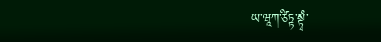ཡ་ཝཱཀ་ཙིཏྟ་སྟྭཾ་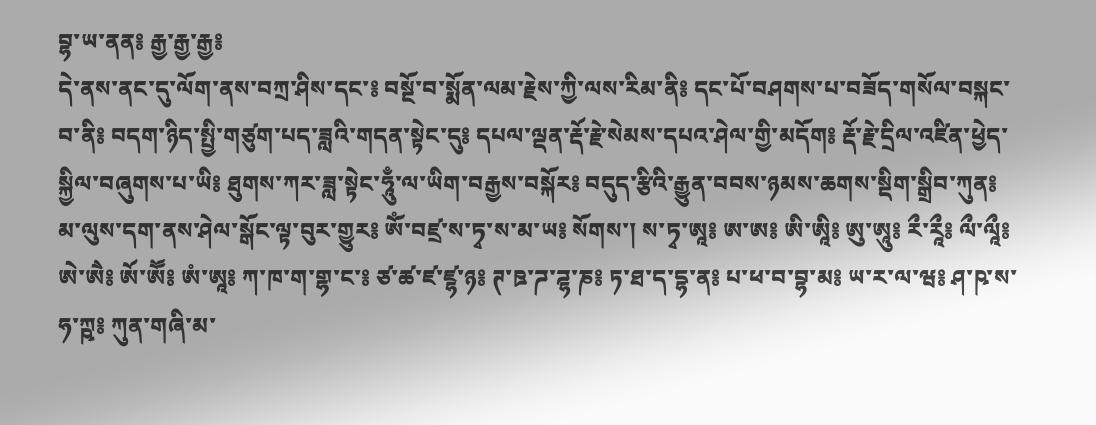བྷ་ཡ་ནན༔ རྒྱ་རྒྱ་རྒྱ༔
དེ་ནས་ནང་དུ་ལོག་ནས་བཀྲ་ཤིས་དང་༔ བསྔོ་བ་སྨོན་ལམ་རྗེས་ཀྱི་ལས་རིམ་ནི༔ དང་པོ་བཤགས་པ་བཟོད་གསོལ་བསྐང་བ་ནི༔ བདག་ཉིད་སྤྱི་གཙུག་པད་ཟླའི་གདན་སྟེང་དུ༔ དཔལ་ལྡན་རྡོ་རྗེ་སེམས་དཔའ་ཤེལ་གྱི་མདོག༔ རྡོ་རྗེ་དྲིལ་འཛིན་ཕྱེད་སྐྱིལ་བཞུགས་པ་ཡི༔ ཐུགས་ཀར་ཟླ་སྟེང་ཧཱུྃ་ལ་ཡིག་བརྒྱས་བསྐོར༔ བདུད་རྩིའི་རྒྱུན་བབས་ཉམས་ཆགས་སྡིག་སྒྲིབ་ཀུན༔ མ་ལུས་དག་ནས་ཤེལ་སྒོང་ལྟ་བུར་གྱུར༔ ༀ་བཛྲ་ས་ཏྭ་ས་མ་ཡ༔ སོགས་། ས་ཏྭ་ཨཱ༔ ཨ་ཨ༔ ཨི་ཨཱི༔ ཨུ་ཨཱུ༔ རྀ་རཱྀ༔ ལྀ་ལཱྀ༔ ཨེ་ཨཻ༔ ཨོ་ཨཽ༔ ཨཾ་ཨཱ༔ ཀ་ཁ་ག་གྷ་ང་༔ ཙ་ཚ་ཛ་ཛྷ་ཉ༔ ཊ་ཋ་ཌ་ཌྷ་ཎ༔ ཏ་ཐ་ད་དྷ་ན༔ པ་ཕ་བ་བྷ་མ༔ ཡ་ར་ལ་ཝ༔ ཤ་ཥ་ས་ཧ་ཀྵ༔ ཀུན་གཞི་མ་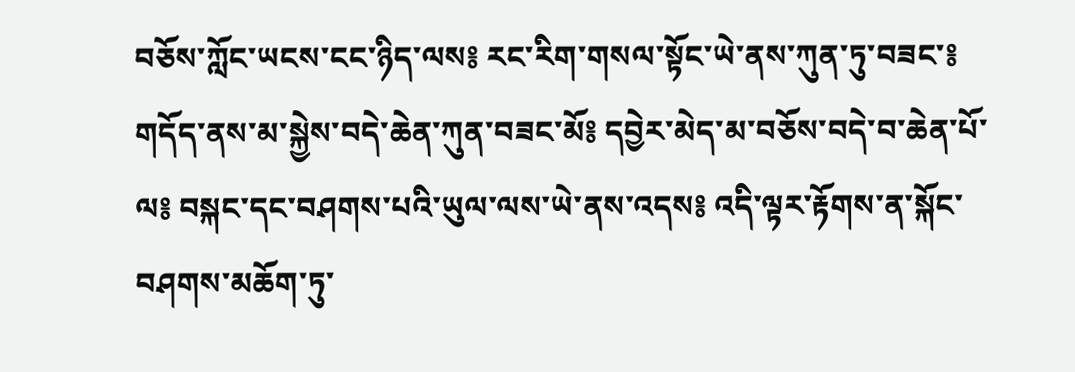བཅོས་ཀློང་ཡངས་ངང་ཉིད་ལས༔ རང་རིག་གསལ་སྟོང་ཡེ་ནས་ཀུན་ཏུ་བཟང་༔ གདོད་ནས་མ་སྐྱེས་བདེ་ཆེན་ཀུན་བཟང་མོ༔ དབྱེར་མེད་མ་བཅོས་བདེ་བ་ཆེན་པོ་ལ༔ བསྐང་དང་བཤགས་པའི་ཡུལ་ལས་ཡེ་ནས་འདས༔ འདི་ལྟར་རྟོགས་ན་སྐོང་བཤགས་མཆོག་ཏུ་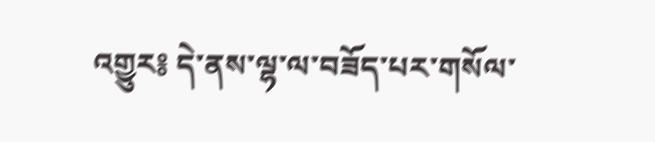འགྱུར༔ དེ་ནས་ལྷ་ལ་བཟོད་པར་གསོལ་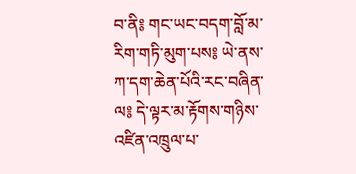བ་ནི༔ གང་ཡང་བདག་བློ་མ་རིག་གཏི་མུག་པས༔ ཡེ་ནས་ཀ་དག་ཆེན་པོའི་རང་བཞིན་ལ༔ དེ་ལྟར་མ་རྟོགས་གཉིས་འཛིན་འཁྲུལ་པ་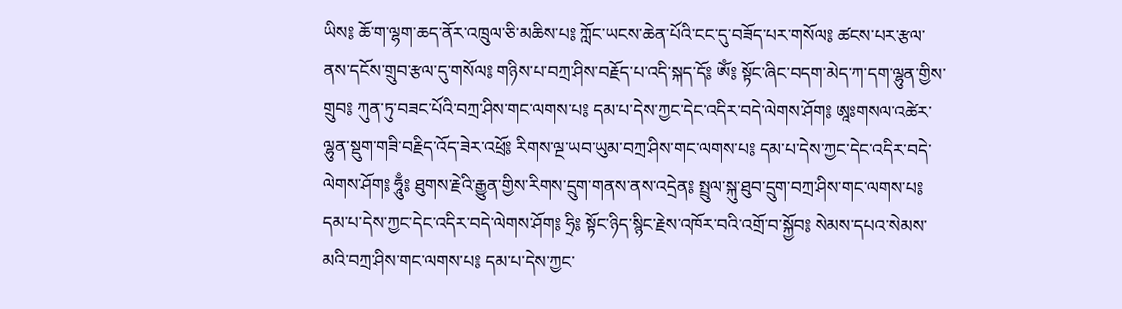ཡིས༔ ཆོ་ག་ལྷག་ཆད་ནོར་འཁྲུལ་ཅི་མཆིས་པ༔ ཀློང་ཡངས་ཆེན་པོའི་ངང་དུ་བཟོད་པར་གསོལ༔ ཚངས་པར་རྩལ་ནས་དངོས་གྲུབ་རྩལ་དུ་གསོལ༔ གཉིས་པ་བཀྲ་ཤིས་བརྗོད་པ་འདི་སྐད་དོ༔ ༀ༔ སྟོང་ཞིང་བདག་མེད་ཀ་དག་ལྷུན་གྱིས་གྲུབ༔ ཀུན་ཏུ་བཟང་པོའི་བཀྲ་ཤིས་གང་ལགས་པ༔ དམ་པ་དེས་ཀྱང་དེང་འདིར་བདེ་ལེགས་ཤོག༔ ཨཱཿགསལ་འཚེར་ལྷུན་སྡུག་གཟི་བརྗིད་འོད་ཟེར་འཕྲོ༔ རིགས་ལྔ་ཡབ་ཡུམ་བཀྲ་ཤིས་གང་ལགས་པ༔ དམ་པ་དེས་ཀྱང་དེང་འདིར་བདེ་ལེགས་ཤོག༔ ཧཱུྃ༔ ཐུགས་རྗེའི་རྒྱུན་གྱིས་རིགས་དྲུག་གནས་ནས་འདྲེན༔ སྤྲུལ་སྐུ་ཐུབ་དྲུག་བཀྲ་ཤིས་གང་ལགས་པ༔ དམ་པ་དེས་ཀྱང་དེང་འདིར་བདེ་ལེགས་ཤོག༔ ཧྲི༔ སྟོང་ཉིད་སྙིང་རྗེས་འཁོར་བའི་འགྲོ་བ་སྐྱོབ༔ སེམས་དཔའ་སེམས་མའི་བཀྲ་ཤིས་གང་ལགས་པ༔ དམ་པ་དེས་ཀྱང་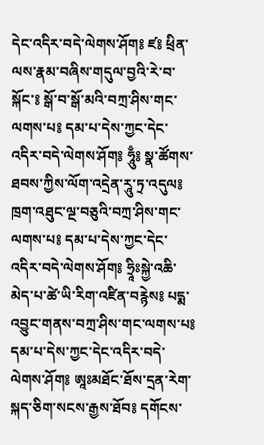དེང་འདིར་བདེ་ལེགས་ཤོག༔ ཛ༔ ཕྲིན་ལས་རྣམ་བཞིས་གདུལ་བྱའི་རེ་བ་སྐོང་༔ སྒོ་བ་སྒོ་མའི་བཀྲ་ཤིས་གང་ལགས་པ༔ དམ་པ་དེས་ཀྱང་དེང་འདིར་བདེ་ལེགས་ཤོག༔ ཧཱུྃ༔ སྣ་ཚོགས་ཐབས་ཀྱིས་ལོག་འདྲེན་རཱུ་ཏྲ་འདུལ༔ ཁྲག་འཐུང་ལྔ་བཅུའི་བཀྲ་ཤིས་གང་ལགས་པ༔ དམ་པ་དེས་ཀྱང་དེང་འདིར་བདེ་ལེགས་ཤོག༔ ཧྲཱིཿསྐྱེ་འཆི་མེད་པ་ཚེ་ཡི་རིག་འཛིན་བརྙེས༔ པདྨ་འབྱུང་གནས་བཀྲ་ཤིས་གང་ལགས་པ༔ དམ་པ་དེས་ཀྱང་དེང་འདིར་བདེ་ལེགས་ཤོག༔ ཨཱཿམཐོང་ཐོས་དྲན་རེག་སྐད་ཅིག་སངས་རྒྱས་ཐོབ༔ དགོངས་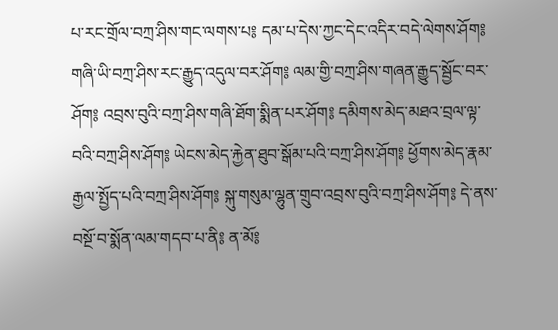པ་རང་གྲོལ་བཀྲ་ཤིས་གང་ལགས་པ༔ དམ་པ་དེས་ཀྱང་དེང་འདིར་བདེ་ལེགས་ཤོག༔ གཞི་ཡི་བཀྲ་ཤིས་རང་རྒྱུད་འདུལ་བར་ཤོག༔ ལམ་གྱི་བཀྲ་ཤིས་གཞན་རྒྱུད་སྦྱོང་བར་ཤོག༔ འབྲས་བུའི་བཀྲ་ཤིས་གཞི་ཐོག་སྨིན་པར་ཤོག༔ དམིགས་མེད་མཐའ་བྲལ་ལྟ་བའི་བཀྲ་ཤིས་ཤོག༔ ཡེངས་མེད་རྐྱེན་ཐུབ་སྒོམ་པའི་བཀྲ་ཤིས་ཤོག༔ ཕྱོགས་མེད་རྣམ་རྒྱལ་སྤྱོད་པའི་བཀྲ་ཤིས་ཤོག༔ སྐུ་གསུམ་ལྷུན་གྲུབ་འབྲས་བུའི་བཀྲ་ཤིས་ཤོག༔ དེ་ནས་བསྔོ་བ་སྨོན་ལམ་གདབ་པ་ནི༔ ན་མོ༔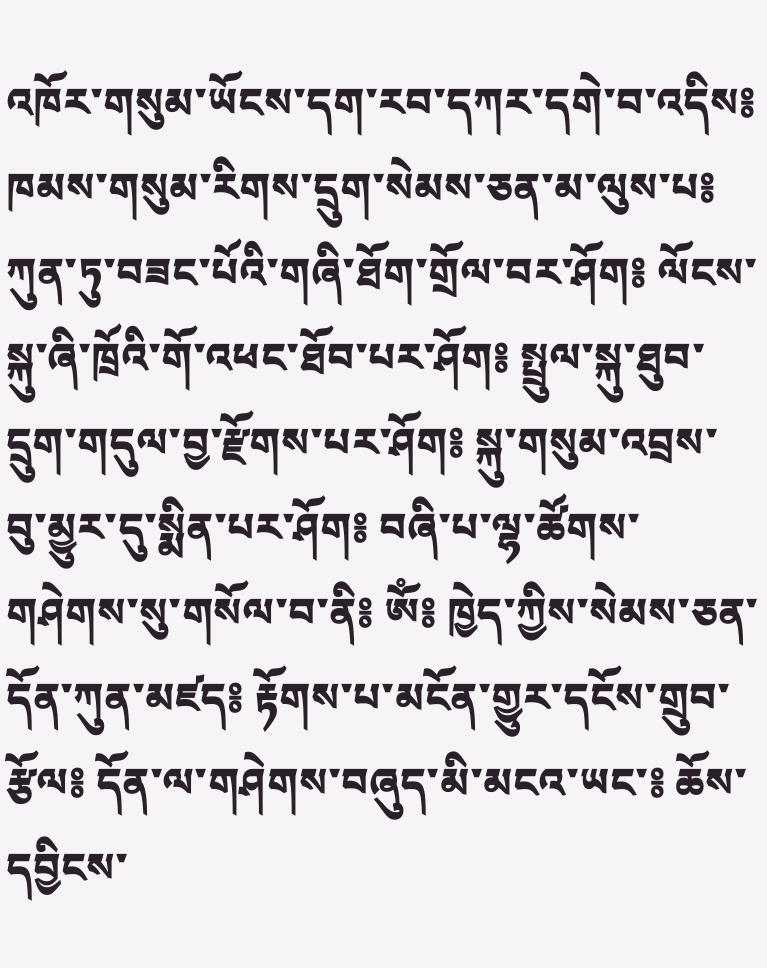འཁོར་གསུམ་ཡོངས་དག་རབ་དཀར་དགེ་བ་འདིས༔ ཁམས་གསུམ་རིགས་དྲུག་སེམས་ཅན་མ་ལུས་པ༔ ཀུན་ཏུ་བཟང་པོའི་གཞི་ཐོག་གྲོལ་བར་ཤོག༔ ལོངས་སྐུ་ཞི་ཁྲོའི་གོ་འཕང་ཐོབ་པར་ཤོག༔ སྤྲུལ་སྐུ་ཐུབ་དྲུག་གདུལ་བྱ་རྫོགས་པར་ཤོག༔ སྐུ་གསུམ་འབྲས་བུ་མྱུར་དུ་སྨིན་པར་ཤོག༔ བཞི་པ་ལྷ་ཚོགས་གཤེགས་སུ་གསོལ་བ་ནི༔ ༀ༔ ཁྱེད་ཀྱིས་སེམས་ཅན་དོན་ཀུན་མཛད༔ རྟོགས་པ་མངོན་གྱུར་དངོས་གྲུབ་རྩོལ༔ དོན་ལ་གཤེགས་བཞུད་མི་མངའ་ཡང་༔ ཆོས་དབྱིངས་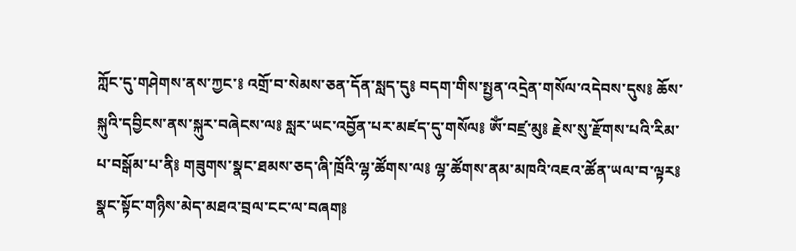ཀློང་དུ་གཤེགས་ནས་ཀྱང་༔ འགྲོ་བ་སེམས་ཅན་དོན་སླད་དུ༔ བདག་གིས་སྤྱན་འདྲེན་གསོལ་འདེབས་དུས༔ ཆོས་སྐུའི་དབྱིངས་ནས་སྐུར་བཞེངས་ལ༔ སླར་ཡང་འབྱོན་པར་མཛད་དུ་གསོལ༔ ༀ་བཛྲ་མུ༔ རྗེས་སུ་རྫོགས་པའི་རིམ་པ་བསྒོམ་པ་ནི༔ གཟུགས་སྣང་ཐམས་ཅད་ཞི་ཁྲོའི་ལྷ་ཚོགས་ལ༔ ལྷ་ཚོགས་ནམ་མཁའི་འཇའ་ཚོན་ཡལ་བ་ལྟར༔ སྣང་སྟོང་གཉིས་མེད་མཐའ་བྲལ་ངང་ལ་བཞག༔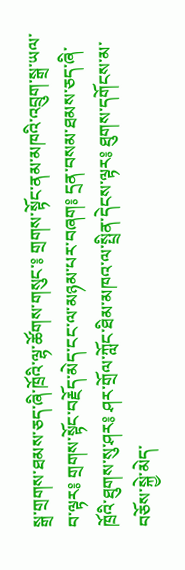སྒྲ་གྲགས་ཐམས་ཅད་ཞི་ཁྲོའི་ལྷ་ཚོགས་གསུང་༔ གྲགས་སྟོང་ནམ་མཁའི་འབྲུག་སྒྲ་ཡལ་བ་ལྟར༔ གྲགས་སྟོང་བརྗོད་མེད་ངང་ལ་མཉམ་པར་བཞག༔ དྲན་བསམ་ཐམས་ཅད་ཞི་ཁྲོའི་ཐུགས་སུ་ཤར༔ ཤར་གྲོལ་ཀློང་ཐིམ་མཁའ་ལ་སྤྲིན་དེངས་ལྟར༔ ཐུགས་དགོངས་མ་བཅོས་སྐྱེ་མེད་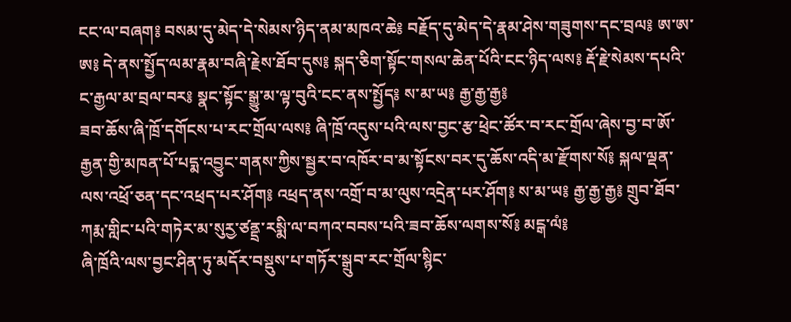ངང་ལ་བཞག༔ བསམ་དུ་མེད་དེ་སེམས་ཉིད་ནམ་མཁའ་ཆེ༔ བརྗོད་དུ་མེད་དེ་རྣམ་ཤེས་གཟུགས་དང་བྲལ༔ ཨ་ཨ་ཨ༔ དེ་ནས་སྤྱོད་ལམ་རྣམ་བཞི་རྗེས་ཐོབ་དུས༔ སྐད་ཅིག་སྟོང་གསལ་ཆེན་པོའི་ངང་ཉིད་ལས༔ རྡོ་རྗེ་སེམས་དཔའི་ང་རྒྱལ་མ་བྲལ་བར༔ སྣང་སྟོང་སྒྱུ་མ་ལྟ་བུའི་ངང་ནས་སྤྱོད༔ ས་མ་ཡ༔ རྒྱ་རྒྱ་རྒྱ༔
ཟབ་ཆོས་ཞི་ཁྲོ་དགོངས་པ་རང་གྲོལ་ལས༔ ཞི་ཁྲོ་འདུས་པའི་ལས་བྱང་རྩ་ཕྲེང་ཚོར་བ་རང་གྲོལ་ཞེས་བྱ་བ་ཨོ་རྒྱན་གྱི་མཁན་པོ་པདྨ་འབྱུང་གནས་ཀྱིས་སྦྱར་བ་འཁོར་བ་མ་སྟོངས་བར་དུ་ཆོས་འདི་མ་རྫོགས་སོ༔ སྐལ་ལྡན་ལས་འཕྲོ་ཅན་དང་འཕྲད་པར་ཤོག༔ འཕྲད་ནས་འགྲོ་བ་མ་ལུས་འདྲེན་པར་ཤོག༔ ས་མ་ཡ༔ རྒྱ་རྒྱ་རྒྱ༔ གྲུབ་ཐོབ་ཀརྨ་གླིང་པའི་གཏེར་མ་སུཪྱ་ཙནྡྲ་རསྨི་ལ་བཀའ་བབས་པའི་ཟབ་ཆོས་ལགས་སོ༔ མངྒ་ལཾ༔
ཞི་ཁྲོའི་ལས་བྱང་ཤིན་ཏུ་མདོར་བསྡུས་པ་གཏོར་སྒྲུབ་རང་གྲོལ་སྙིང་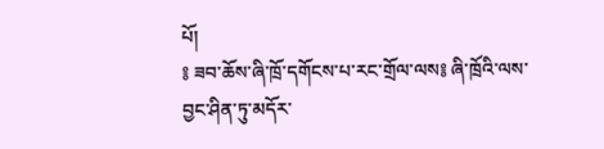པོ།
༔ ཟབ་ཆོས་ཞི་ཁྲོ་དགོངས་པ་རང་གྲོལ་ལས༔ ཞི་ཁྲོའི་ལས་བྱང་ཤིན་ཏུ་མདོར་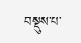བསྡུས་པ་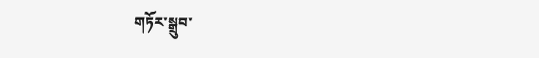གཏོར་སྒྲུབ་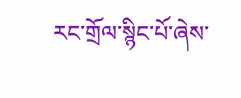རང་གྲོལ་སྙིང་པོ་ཞེས་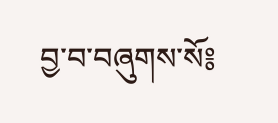བྱ་བ་བཞུགས་སོ༔